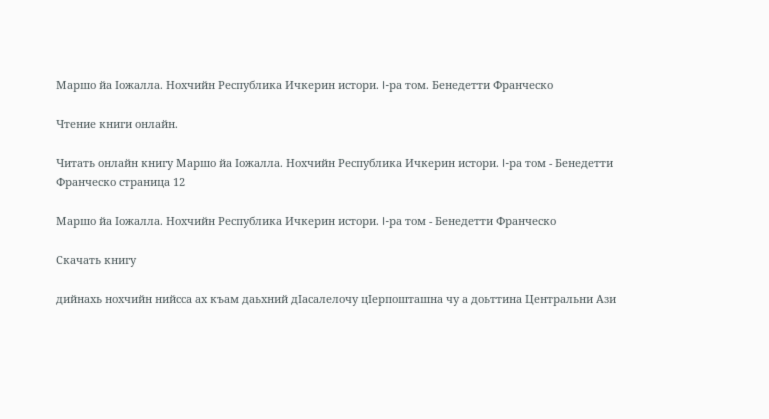Маршо йа Iожалла. Нохчийн Республика Ичкерин истори. I-ра том. Бенедетти Франческо

Чтение книги онлайн.

Читать онлайн книгу Маршо йа Iожалла. Нохчийн Республика Ичкерин истори. I-ра том - Бенедетти Франческо страница 12

Маршо йа Iожалла. Нохчийн Республика Ичкерин истори. I-ра том - Бенедетти Франческо

Скачать книгу

дийнахь нохчийн нийсса ах къам даьхний дIасалелочу цIерпошташна чу а доьттина Центральни Ази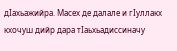дIахьажийра. Масех де далале и гIуллакх кхочуш дийр дара тIаьхьадиссиначу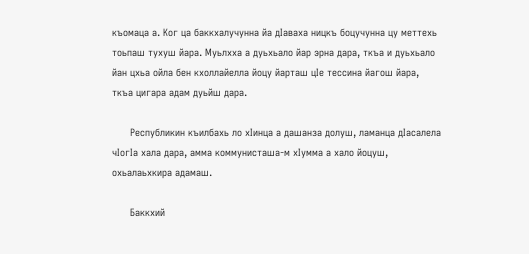къомаца а. Ког ца баккхалучунна йа дIаваха ницкъ боцучунна цу меттехь тоьпаш тухуш йара. Муьлхха а дуьхьало йар эрна дара, ткъа и дуьхьало йан цхьа ойла бен кхоллайелла йоцу йарташ цIе тессина йагош йара, ткъа цигара адам дуьйш дара.

      Республикин къилбахь ло хIинца а дашанза долуш, ламанца дIасалела чIогIа хала дара, амма коммунисташа-м хIумма а хало йоцуш, охьалаьхкира адамаш.

      Баккхий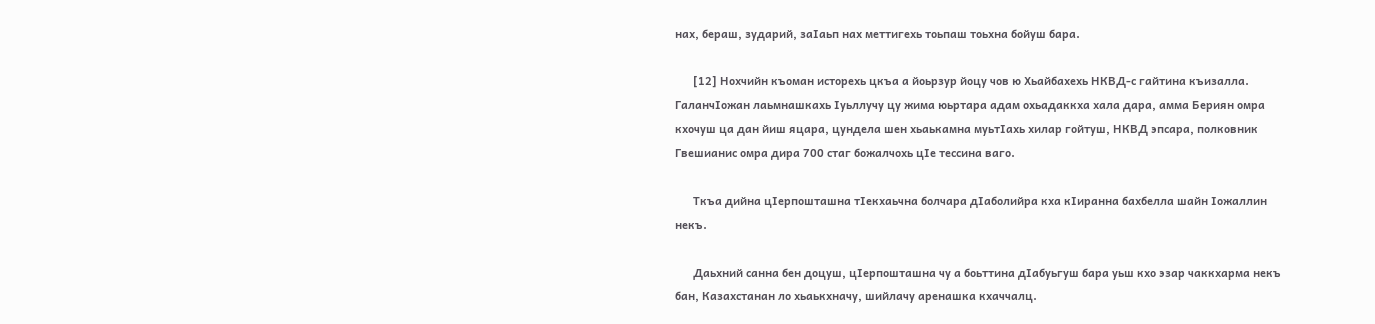нах, бераш, зударий, заIаьп нах меттигехь тоьпаш тоьхна бойуш бара.

      [12] Нохчийн къоман исторехь цкъа а йоьрзур йоцу чов ю Хьайбахехь НКВД-с гайтина къизалла. ГаланчIожан лаьмнашкахь Iуьллучу цу жима юьртара адам охьадаккха хала дара, амма Бериян омра кхочуш ца дан йиш яцара, цундела шен хьаькамна муьтIахь хилар гойтуш, НКВД эпсара, полковник Гвешианис омра дира 700 стаг божалчохь цIе тессина ваго.

      Ткъа дийна цIерпошташна тIекхаьчна болчара дIаболийра кха кIиранна бахбелла шайн Iожаллин некъ.

      Даьхний санна бен доцуш, цIерпошташна чу а боьттина дIабуьгуш бара уьш кхо эзар чаккхарма некъ бан, Казахстанан ло хьаькхначу, шийлачу аренашка кхаччалц.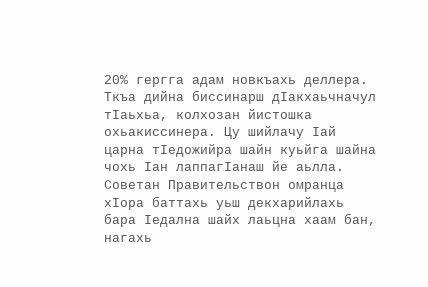20% гергга адам новкъахь деллера. Ткъа дийна биссинарш дIакхаьчначул тIаьхьа, колхозан йистошка охьакиссинера. Цу шийлачу Iай царна тIедожийра шайн куьйга шайна чохь Iан лаппагIанаш йе аьлла. Советан Правительствон омранца хIора баттахь уьш декхарийлахь бара Iедална шайх лаьцна хаам бан, нагахь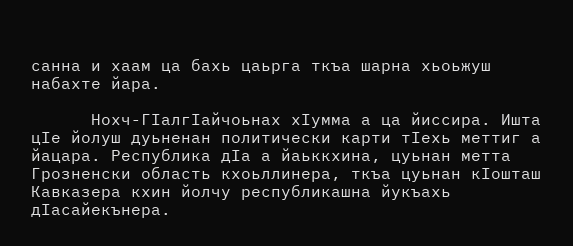санна и хаам ца бахь цаьрга ткъа шарна хьоьжуш набахте йара.

      Нохч-ГIалгIайчоьнах хIумма а ца йиссира. Ишта цIе йолуш дуьненан политически карти тIехь меттиг а йацара. Республика дIа а йаьккхина, цуьнан метта Грозненски область кхоьллинера, ткъа цуьнан кIошташ Кавказера кхин йолчу республикашна йукъахь дIасайекънера.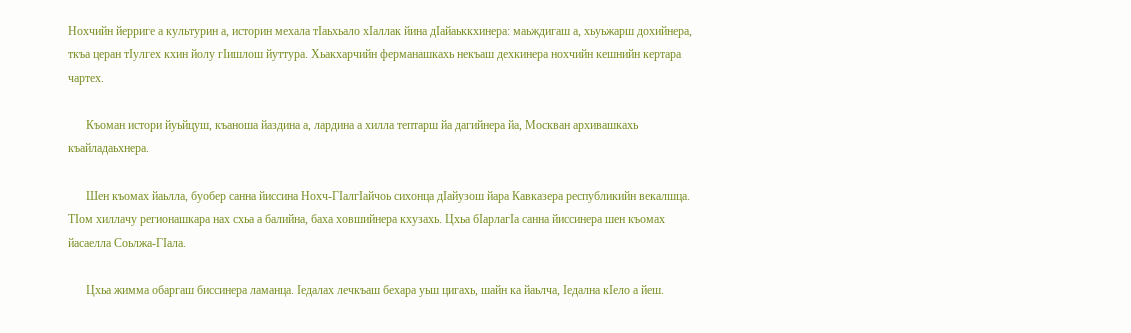Нохчийн йерриге а культурин а, историн мехала тIаьхьало хIаллак йина дIайаьккхинера: маьждигаш а, хьуьжарш дохийнера, ткъа церан тIулгех кхин йолу гIишлош йуттура. Хьакхарчийн ферманашкахь некъаш дехкинера нохчийн кешнийн кертара чартех.

      Къоман истори йуьйцуш, къаноша йаздина а, лардина а хилла тептарш йа дагийнера йа, Москван архивашкахь къайладаьхнера.

      Шен къомах йаьлла, буобер санна йиссина Нохч-ГIалгIайчоь сихонца дIайузош йара Кавказера республикийн векалшца. ТIом хиллачу регионашкара нах схьа а балийна, баха ховшийнера кхузахь. Цхьа бIарлагIа санна йиссинера шен къомах йасаелла Соьлжа-ГIала.

      Цхьа жимма обаргаш биссинера ламанца. Iедалах лечкъаш бехара уьш цигахь, шайн ка йаьлча, Iедална кIело а йеш.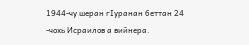1944-чу шеран гIуранан беттан 24 -чохь Исраилов а вийнера.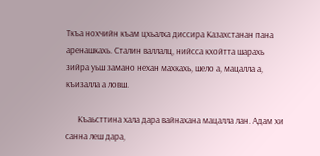Ткъа нохчийн къам цхьалха диссира Казахстанан пана аренашкахь. Сталин валлалц, нийсса кхойтта шарахь зийра уьш замано нехан махкахь, шело а, мацалла а, къизалла а ловш.

      Къаьсттина хала дара вайнахана мацалла лан. Адам хи санна леш дара,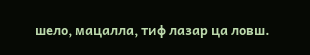шело, мацалла, тиф лазар ца ловш.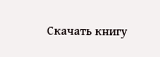Скачать книгу